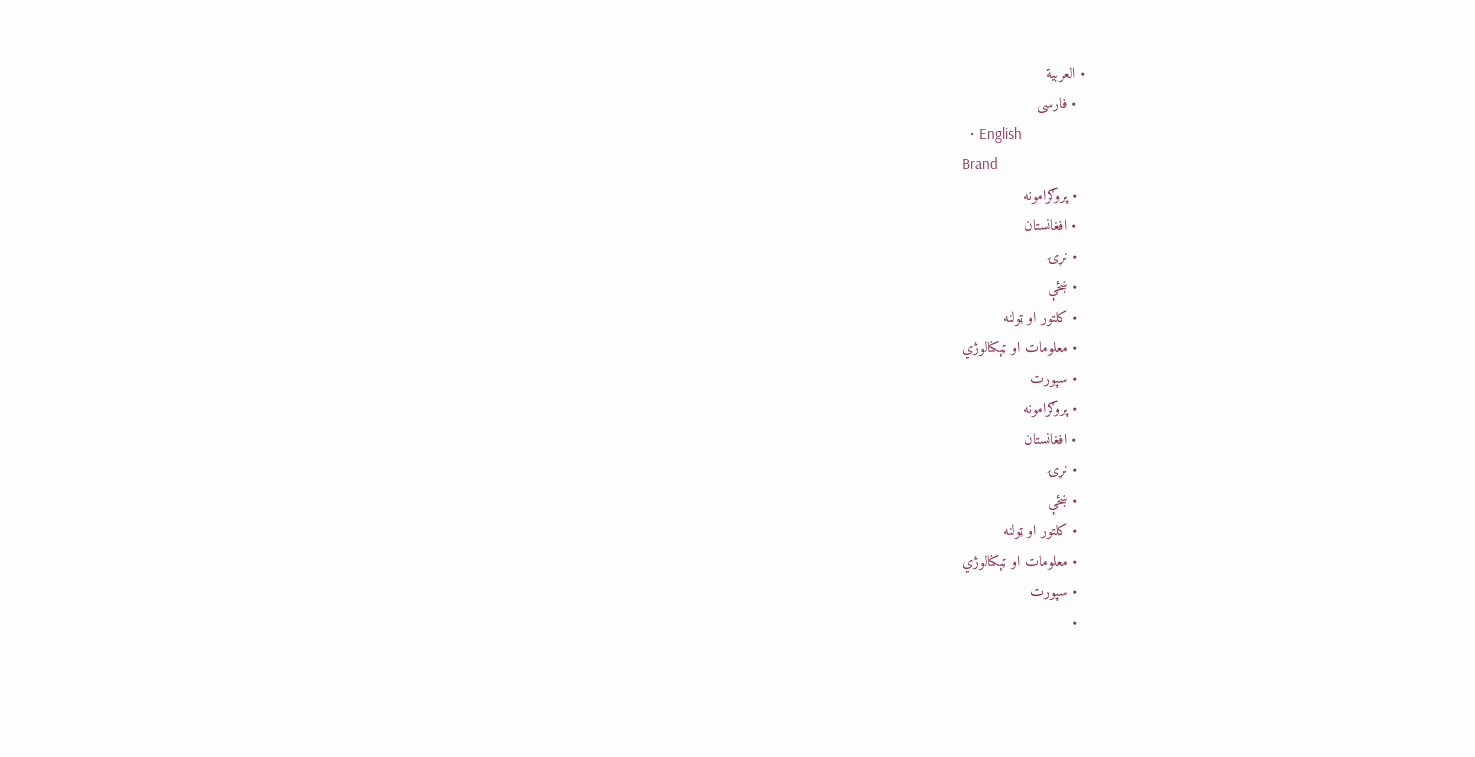• العربية
  • فارسی
  • English
Brand
  • پروګرامونه
  • افغانستان
  • نړۍ
  • ښځې
  • کلتور او ټولنه
  • معلومات او ټېکنالوژي
  • سپورت
  • پروګرامونه
  • افغانستان
  • نړۍ
  • ښځې
  • کلتور او ټولنه
  • معلومات او ټېکنالوژي
  • سپورت
  •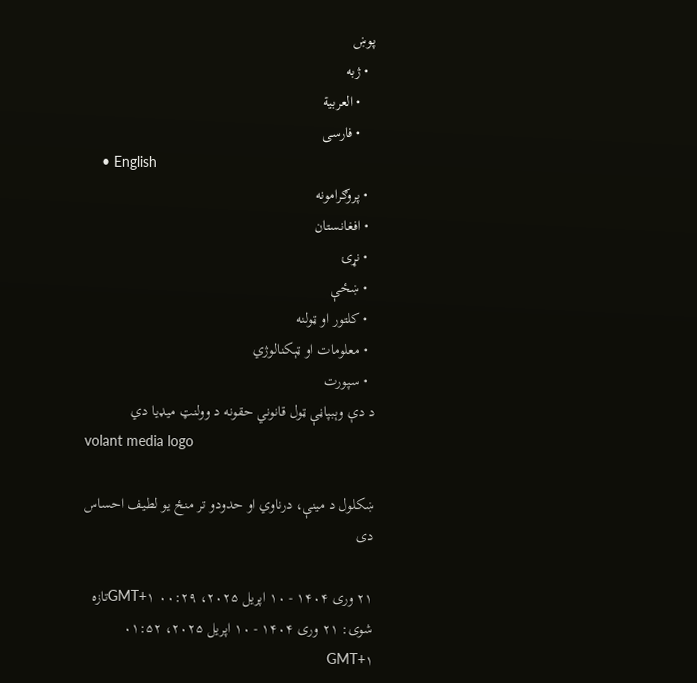پوښ
  • ژبه
    • العربية
    • فارسی
    • English
  • پروګرامونه
  • افغانستان
  • نړۍ
  • ښځې
  • کلتور او ټولنه
  • معلومات او ټېکنالوژي
  • سپورت
د دې وېبپاڼې ټول قانوني حقونه د وولنټ میډیا دي
volant media logo

ښکلول د مینې، درناوي او حدودو تر منځ یو لطیف احساس دی

۲۱ وری ۱۴۰۴ - ۱۰ اپریل ۲۰۲۵، ۰۰:۲۹ GMT+۱تازه شوی: ۲۱ وری ۱۴۰۴ - ۱۰ اپریل ۲۰۲۵، ۰۱:۵۲ GMT+۱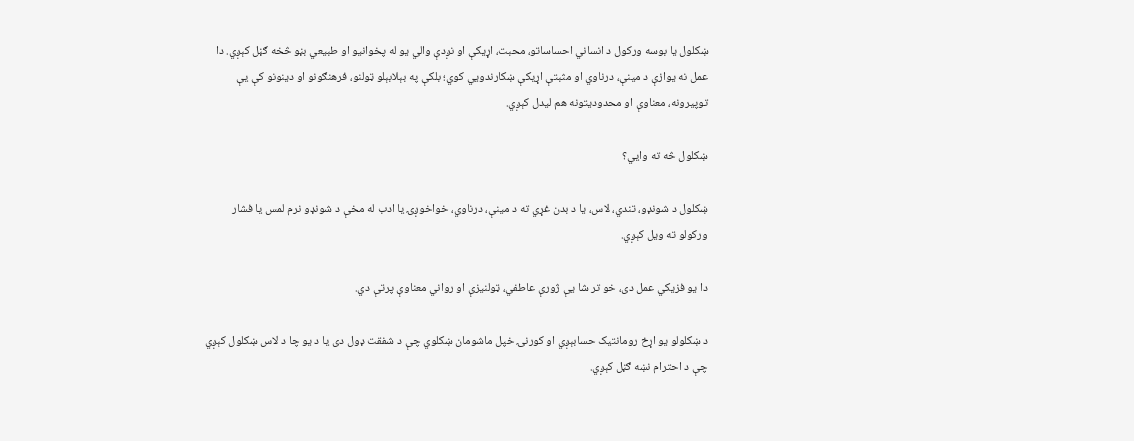ښکلول یا بوسه ورکول د انساني احساساتو، محبت، اړیکې او نږدې والي یو له پخوانیو او طبیعي بڼو څخه ګڼل کېږي. دا عمل نه یوازې د مینې، درناوي او مثبتې اړیکې ښکارندویي کوي؛ بلکې په بېلابېلو ټولنو، فرهنګونو او دینونو کې یې توپیرونه، معناوې او محدودیتونه هم لیدل کېږي.

ښکلول څه ته وایي؟

ښکلول د شونډو، تندي، لاس، یا د بدن غړي ته د مینې، درناوي، خواخوږۍ یا ادب له مخې د شونډو نرم لمس یا فشار ورکولو ته ویل کېږي.

دا یو فزیکي عمل دی، خو تر شا یې ژورې عاطفي، ټولنیزې او رواني معناوې پرتې دي.

د ښکلولو یو اړخ رومانتيک حسابېږي او کورنۍ خپل ماشومان ښکلوي چې د شفقت ډول دی یا د یو چا د لاس ښکلول کېږي چې د احترام نښه ګڼل کېږي.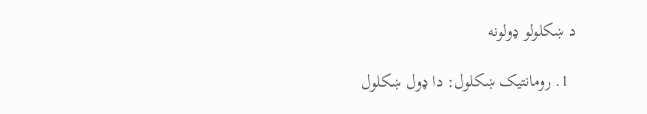د ښکلولو ډولونه

  1. رومانتيک ښکلول: دا ډول ښکلول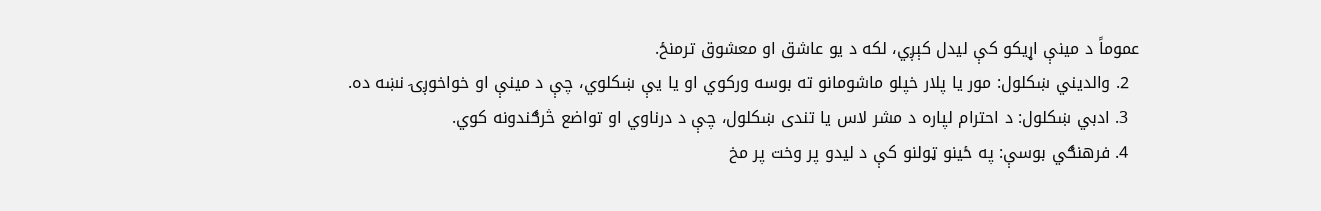عموماً د مینې اړیکو کې لیدل کېږي، لکه د یو عاشق او معشوق ترمنځ.
  2. والدیني ښکلول: مور یا پلار خپلو ماشومانو ته بوسه ورکوي او یا یې ښکلوي، چې د مینې او خواخوږۍ نښه ده.
  3. ادبي ښکلول: د احترام لپاره د مشر لاس یا تندی ښکلول، چې د درناوي او تواضع څرګندونه کوي.
  4. فرهنګي بوسې: په ځینو ټولنو کې د لیدو پر وخت پر مخ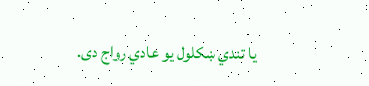یا تندي ښکلول یو عادي رواج دی.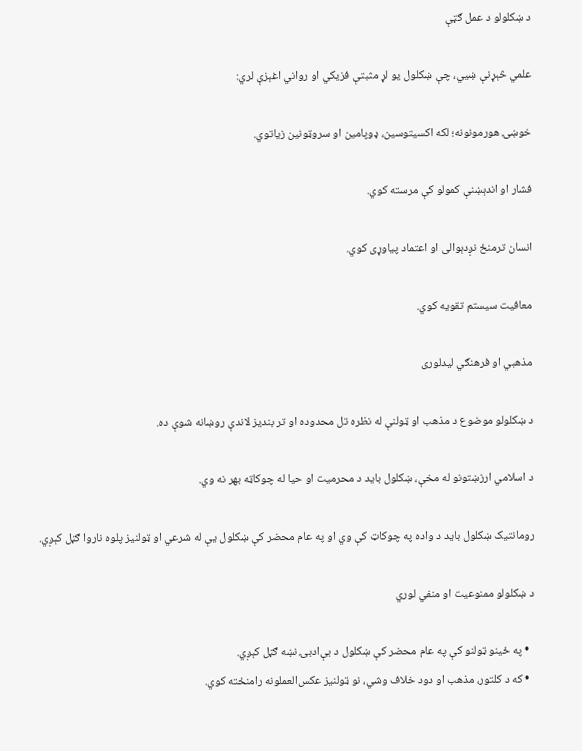د ښکلولو د عمل ګټې

علمي څېړنې ښيي، چې ښکلول یو لړ مثبتې فزیکي او رواني اغېزې لري:

خوښۍ هورمونونه؛ لکه اکسیتوسین، ډوپامین او سروټونین زیاتوي.

فشار او اندېښنې کمولو کې مرسته کوي.

انسان ترمنځ نږدېوالی او اعتماد پیاوړی کوي.

معافیت سیستم تقویه کوي.

مذهبي او فرهنګي لیدلوری

د ښکلولو موضوع د مذهب او ټولنې له نظره تل محدوده او تر بندیز لاندې روښانه شوې ده.

د اسلامي ارزښتونو له مخې، ښکلول باید د محرمیت او حیا له چوکاټه بهر نه وي.

رومانتيک ښکلول باید د واده په چوکاټ کې وي او په عام محضر کې ښکلول یې له شرعي او ټولنیز پلوه ناروا ګڼل کېږي.

د ښکلولو ممنوعیت او منفي لوري

  • په ځینو ټولنو کې په عام محضر کې ښکلول د بې‌ادبۍ نښه ګڼل کېږي.
  • که د کلتور، مذهب او دود خلاف وشي، نو ټولنیز عکس‌العملونه رامنځته کوي.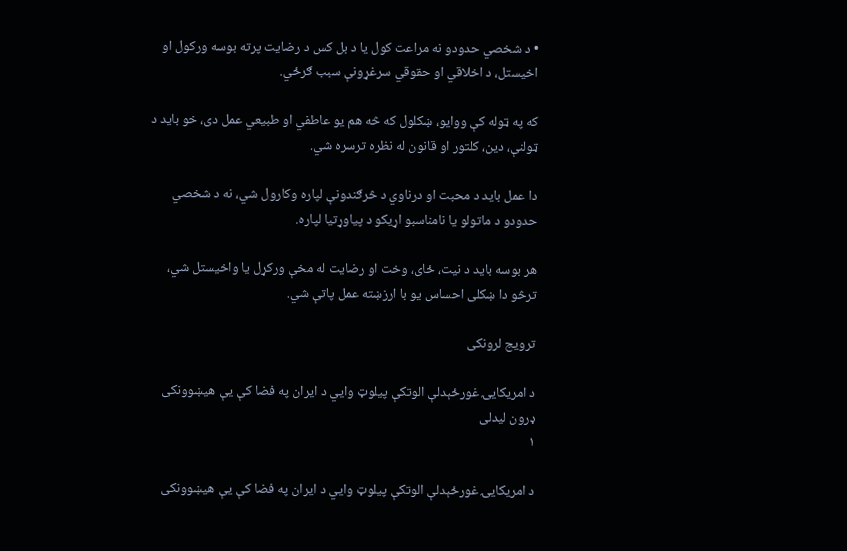• د شخصي حدودو نه مراعت کول یا د بل کس د رضایت پرته بوسه ورکول او اخیستل، د اخلاقي او حقوقي سرغړونې سبب ګرځي.

که په ټوله کې ووایو، ښکلول که څه هم یو عاطفي او طبیعي عمل دی، خو باید د ټولنې، دین، کلتور او قانون له نظره ترسره شي.

دا عمل باید د محبت او درناوي د څرګندونې لپاره وکارول شي، نه د شخصي حدودو د ماتولو یا نامناسبو اړیکو د پیاوړتیا لپاره.

هر بوسه باید د نیت، ځای، وخت او رضایت له مخې ورکړل یا واخیستل شي، ترڅو دا ښکلی احساس یو با ارزښته عمل پاتې شي.

ترویج لرونکی

د امریکایۍ غورځېدلې الوتکې پیلوټ وايي د ایران په فضا کې یې هیښوونکی ډرون لیدلی
۱

د امریکایۍ غورځېدلې الوتکې پیلوټ وايي د ایران په فضا کې یې هیښوونکی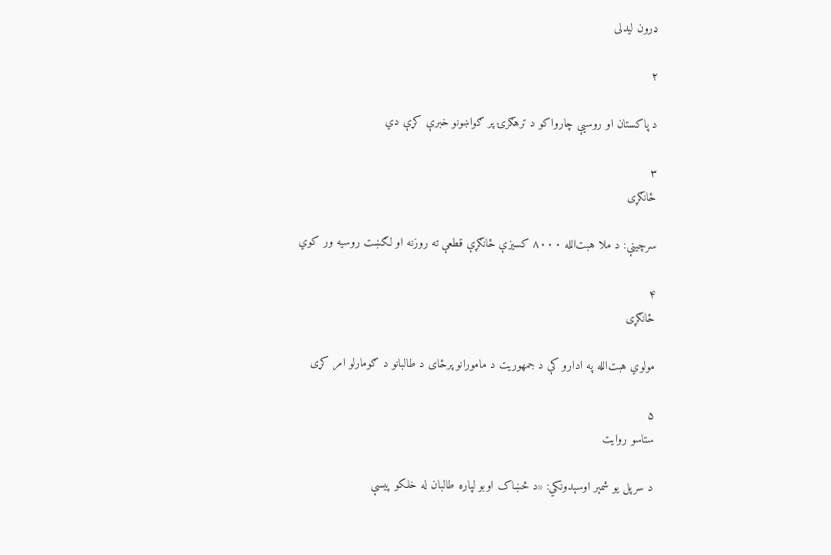ډرون لیدلی

۲

د پاکستان او روسیې چارواکو د ترهګرۍ پر ګواښونو خبرې کړې دي

۳
ځانګړی

سرچینې: د ملا هبت‌الله ۸۰۰۰ کسیزې ځانګړې قطعې ته روزنه او لګښت روسیه ور کوي

۴
ځانګړی

مولوي هبت‌الله په ادارو کې د جمهوریت د مامورانو پرځای د طالبانو د ګومارلو امر کړی

۵
ستاسو روایت

د سرپل یو شمېر اوسېدونکي: «د څښاک اوبو لپاره طالبان له خلکو پیسې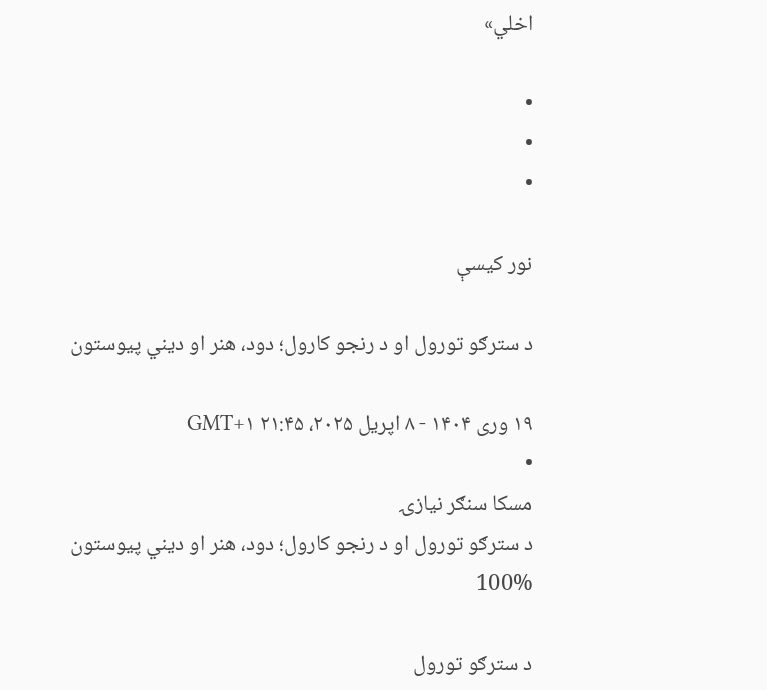اخلي»

•
•
•

نور کیسې

د سترګو تورول او د رنجو کارول؛ دود، هنر او دیني پیوستون

۱۹ وری ۱۴۰۴ - ۸ اپریل ۲۰۲۵، ۲۱:۴۵ GMT+۱
•
مسکا سنګر نیازۍ
د سترګو تورول او د رنجو کارول؛ دود، هنر او دیني پیوستون
100%

د سترګو تورول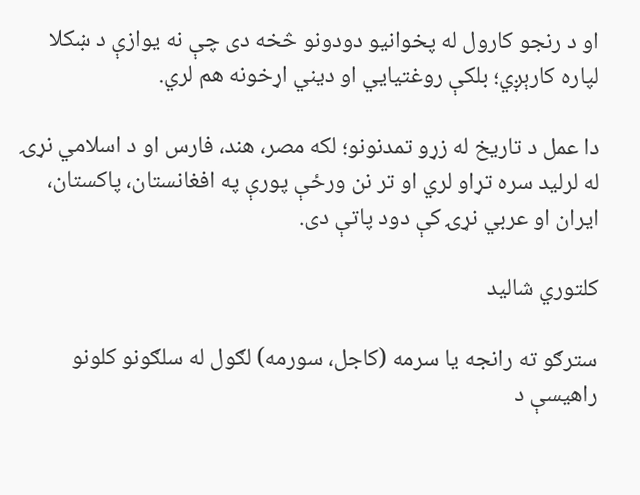او د رنجو کارول له پخوانیو دودونو څخه دی چې نه یوازې د ښکلا لپاره کارېږي؛ بلکې روغتیایي او دیني اړخونه هم لري.

دا عمل د تاریخ له زړو تمدنونو؛ لکه مصر، هند، فارس او د اسلامي نړۍ له لرلید سره تړاو لري او تر نن ورځې پورې په افغانستان، پاکستان، ایران او عربي نړۍ کې دود پاتې دی.

کلتوري شالید

سترګو ته رانجه یا سرمه (کاجل، سورمه) لګول له سلګونو کلونو راهیسې د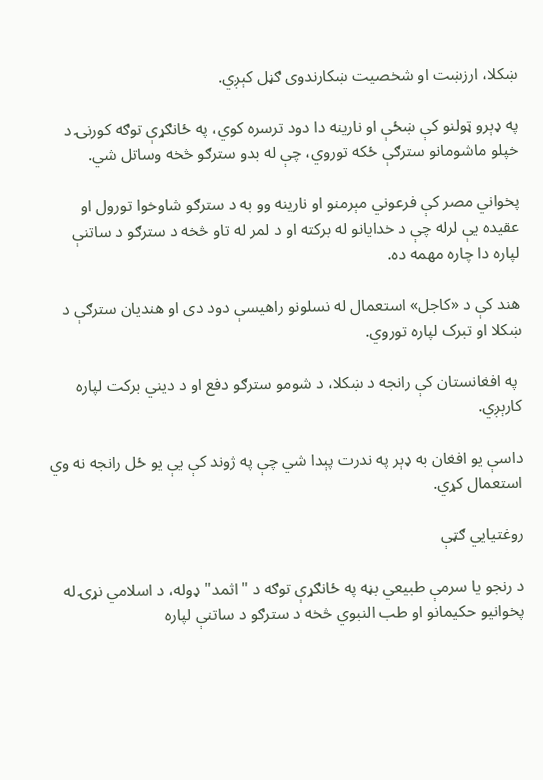ښکلا، ارزښت او شخصیت ښکارندوی ګڼل کېږي.

په ډېرو ټولنو کې ښځې او نارینه دا دود ترسره کوي، په ځانګړې توګه کورنۍ د خپلو ماشومانو سترګې ځکه توروي، چې له بدو سترګو څخه وساتل شي.

پخواني مصر کې فرعوني مېرمنو او نارینه وو به د سترګو شاوخوا تورول او عقیده یې لرله چې د خدایانو له برکته او د لمر له تاو څخه د سترګو د ساتنې لپاره دا چاره مهمه ده.

هند کې د «کاجل» استعمال له نسلونو راهیسې دود دی او هندیان سترګې د ښکلا او تبرک لپاره توروي.

 په افغانستان کې رانجه د ښکلا، د شومو سترګو دفع او د دیني برکت لپاره کارېږي.

داسې یو افغان به ډېر په ندرت پېدا شي چې په ژوند کې یې یو ځل رانجه نه وي استعمال کړي.

روغتیایي ګټې

د رنجو یا سرمې طبیعي بڼه په ځانګړې توګه د "اثمد" ډوله، د اسلامي نړۍ له پخوانیو حکیمانو او طب النبوي څخه د سترګو د ساتنې لپاره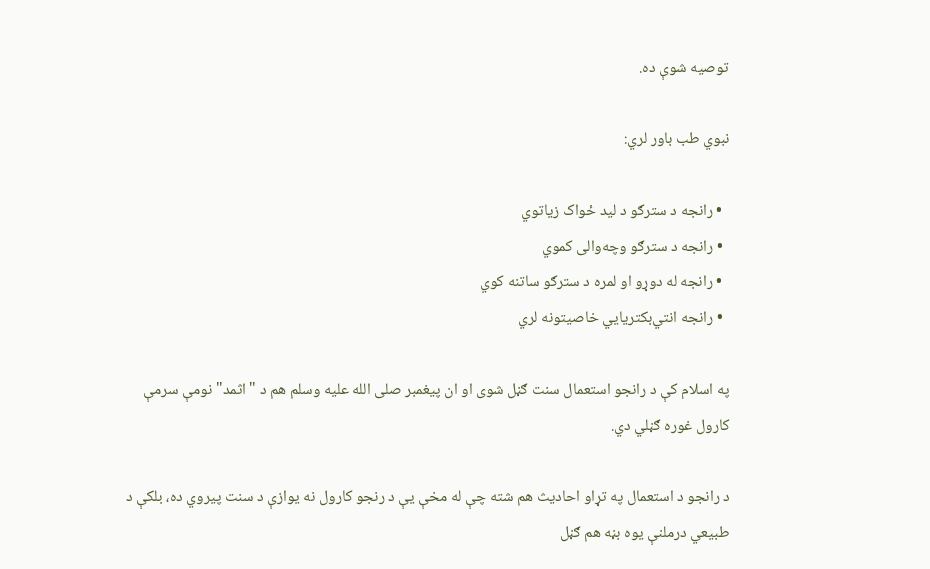توصیه شوې ده.

نبوي طب باور لري:

  • رانجه د سترګو د لید ځواک زیاتوي
  • رانجه د سترګو وچه‌والی کموي
  • رانجه له دوړو او لمره د سترګو ساتنه کوي
  • رانجه انتي‌بکتریایي خاصیتونه لري

په اسلام کې د رانجو استعمال سنت ګڼل شوی او ان پیغمبر صلی الله علیه وسلم هم د "اثمد" نومې سرمې کارول غوره ګڼلي دي.

د رانجو د استعمال په تړاو احادیث هم شته چې له مخې یې د رنجو کارول نه یوازې د سنت پیروي ده، بلکې د طبیعي درملنې یوه بڼه هم ګڼل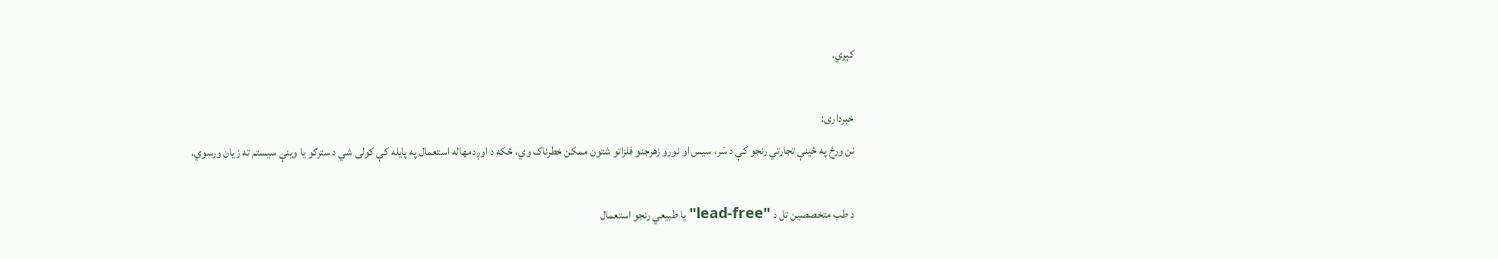کېږي.

خبرداری:
نن ورځ په ځینې تجارتي رنجو کې د سَر، سیس او نورو زهرجنو فلزاتو شتون ممکن خطرناک وي، ځکه د اوږدمهاله استعمال په پایله کې کولی شي د سترګو یا وینې سیستم ته زیان ورسوي.

د طب متخصصین تل د "lead-free" یا طبیعي رنجو استعمال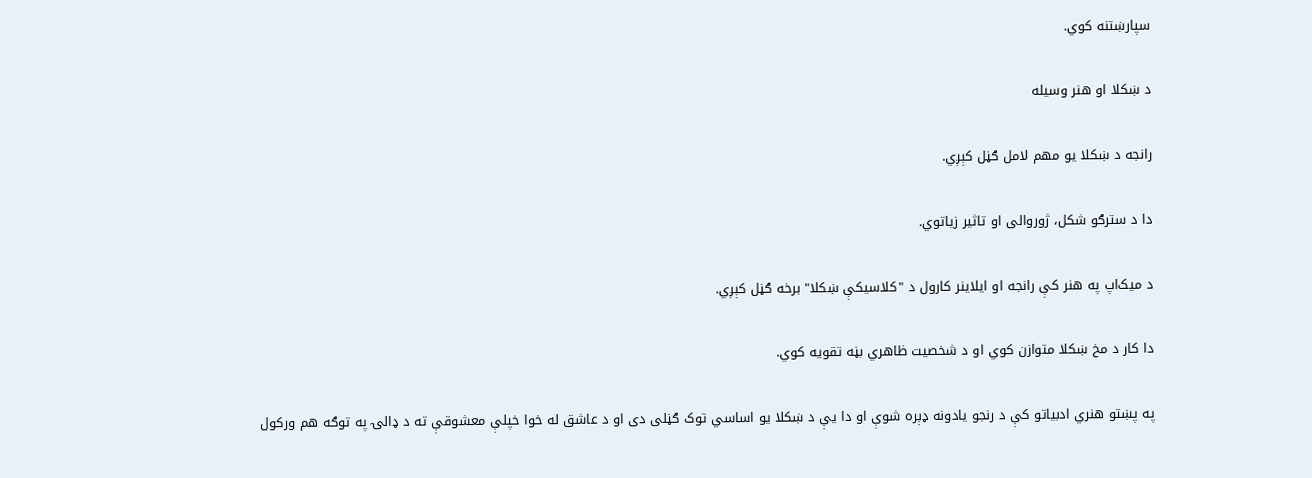سپارښتنه کوي.

د ښکلا او هنر وسیله

رانجه د ښکلا یو مهم لامل ګڼل کېږي.

دا د سترګو شکل، ژوروالی او تاثیر زیاتوي.

د میک‌اپ په هنر کې رانجه او ایلاینر کارول د "کلاسیکې ښکلا" برخه ګڼل کېږي.

دا کار د مخ ښکلا متوازن کوي او د شخصیت ظاهري بڼه تقویه کوي.

په پښتو هنري ادبیاتو کې د رنجو یادونه ډېره شوې او دا یې د ښکلا یو اساسي توک ګڼلی دی او د عاشق له خوا خپلې معشوقې ته د ډالۍ په توګه هم ورکول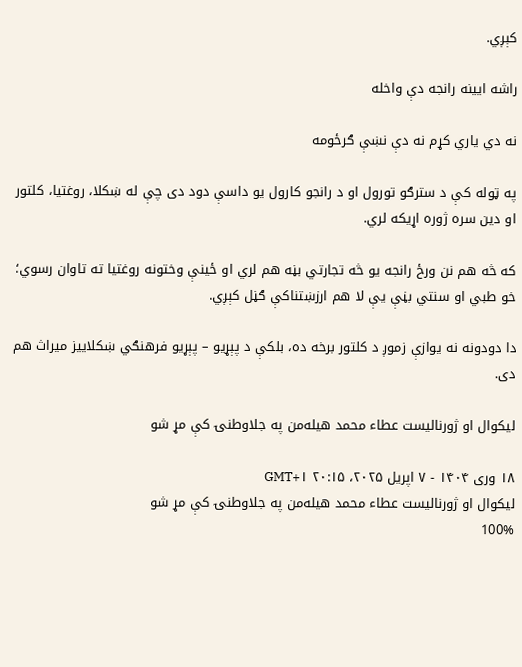کېږي.

راشه ایینه رانجه دې واخله

نه دي یاري کړم نه دې نښې ګرځومه

په ټوله کې د سترګو تورول او د رانجو کارول یو داسې دود دی چې له ښکلا، روغتیا، کلتور او دین سره ژوره اړیکه لري.

که څه هم نن ‌ورځ رانجه یو څه تجارتي بڼه هم لري او ځینې وختونه روغتیا ته تاوان رسوي؛ خو طبي او سنتي بڼې یې لا هم ارزښتناکې ګڼل کېږي.

دا دودونه نه یوازې زموږ د کلتور برخه ده، بلکې د پېړیو – پېړیو فرهنګي ښکلاییز میراث هم دی.

لیکوال او ژورنالیست عطاء محمد هیله‌من په جلاوطنۍ کې مړ شو

۱۸ وری ۱۴۰۴ - ۷ اپریل ۲۰۲۵، ۲۰:۱۵ GMT+۱
لیکوال او ژورنالیست عطاء محمد هیله‌من په جلاوطنۍ کې مړ شو
100%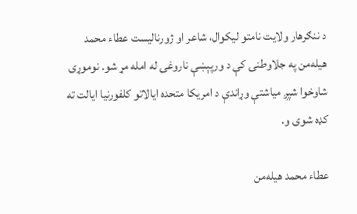د ننګرهار ولایت نامتو لیکوال، شاعر او ژورنالیست عطاء محمد هیله‌من په جلاوطنۍ کې د ورپېښې ناروغۍ له امله مړ شو. نوموړی شاوخوا شپږ میاشتې وړاندې د امریکا متحده ایالاتو کلفورنیا ایالت ته کډه شوی و.

عطاء محمد هیله‌من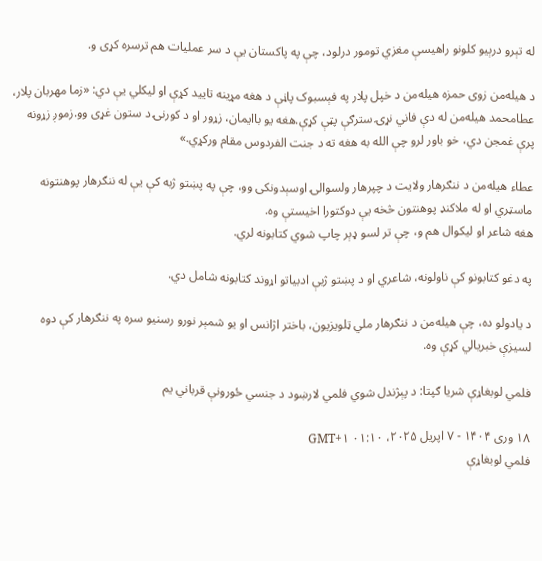له تېرو درېیو کلونو راهیسې مغزي تومور درلود، چې په پاکستان یې د سر عملیات هم ترسره کړی و.

د هیله‌من زوی حمزه هیله‌من د خپل پلار په فېسبوک پاڼې د هغه مړینه تایید کړې او لیکلي یې دي: «زما مهربان پلار، عطامحمد هیله‌من له دې فاني نړۍ سترګې پټې کړې.هغه یو باایمان، زړور او د کورنۍ د ستون غړی وو.زموږ زړونه پرې غمجن دي، خو باور لرو چې الله به هغه ته د جنت الفردوس مقام ورکړي.»

عطاء هیله‌من د ننګرهار ولایت د چپرهار ولسوالۍ اوسېدونکی وو، چې په پښتو ژبه کې یې له ننګرهار پوهنتونه ماسټري او له ملاکنډ پوهنتون څخه یې دوکتورا اخیستې وه.
هغه شاعر او لیکوال هم و، چې تر لسو ډېر چاپ شوي کتابونه لري.

په دغو کتابونو کې ناولونه، شاعري او د پښتو ژبې ادبیاتو اړوند کتابونه شامل دي.

د یادولو ده، چې هیله‌من د ننګرهار ملي ټلویزیون، باختر اژانس او یو شمېر نورو رسنیو سره په ننګرهار کې دوه لسیزې خبریالي کړې وه.

فلمي لوبغاړې شریا ګپتا: د پېژندل شوي فلمي لارښود د جنسي ځورونې قرباني یم

۱۸ وری ۱۴۰۴ - ۷ اپریل ۲۰۲۵، ۰۱:۱۰ GMT+۱
فلمي لوبغاړې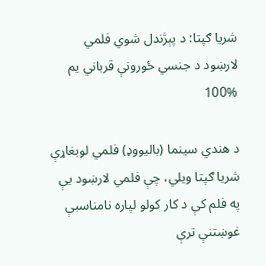شریا ګپتا: د پېژندل شوي فلمي لارښود د جنسي ځورونې قرباني یم
100%

د هندي سینما (بالیووډ) فلمي لوبغاړې شریا ګپتا ویلي، چې فلمي لارښود یې په فلم کې د کار کولو لپاره نامناسبې غوښتنې ترې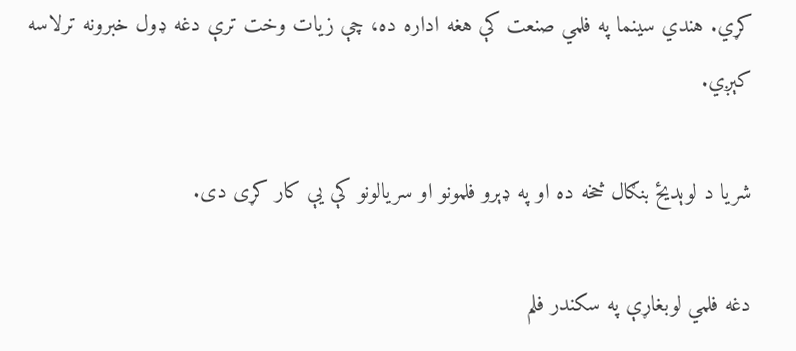کړي. هندي سینما په فلمي صنعت کې هغه اداره ده، چې زیات وخت ترې دغه ډول خبرونه ترلاسه کېږي.

شریا د لوېدیځ بنګال څخه ده او په ډېرو فلمونو او سریالونو کې یې کار کړی دی.

دغه فلمي لوبغاړې په سکندر فلم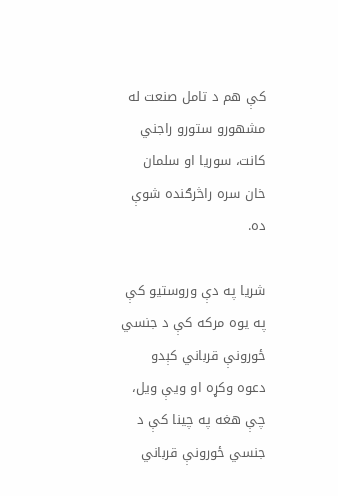کې هم د تامل صنعت له مشهورو ستورو راجني کانت، سوریا او سلمان خان سره راڅرګنده شوې ده.

شریا په دې وروستیو کې په یوه مرکه کې د جنسي ځورونې قرباني کېدو دعوه وکړه او ویې ویل، چې هغه په چینا کې د جنسي ځورونې قرباني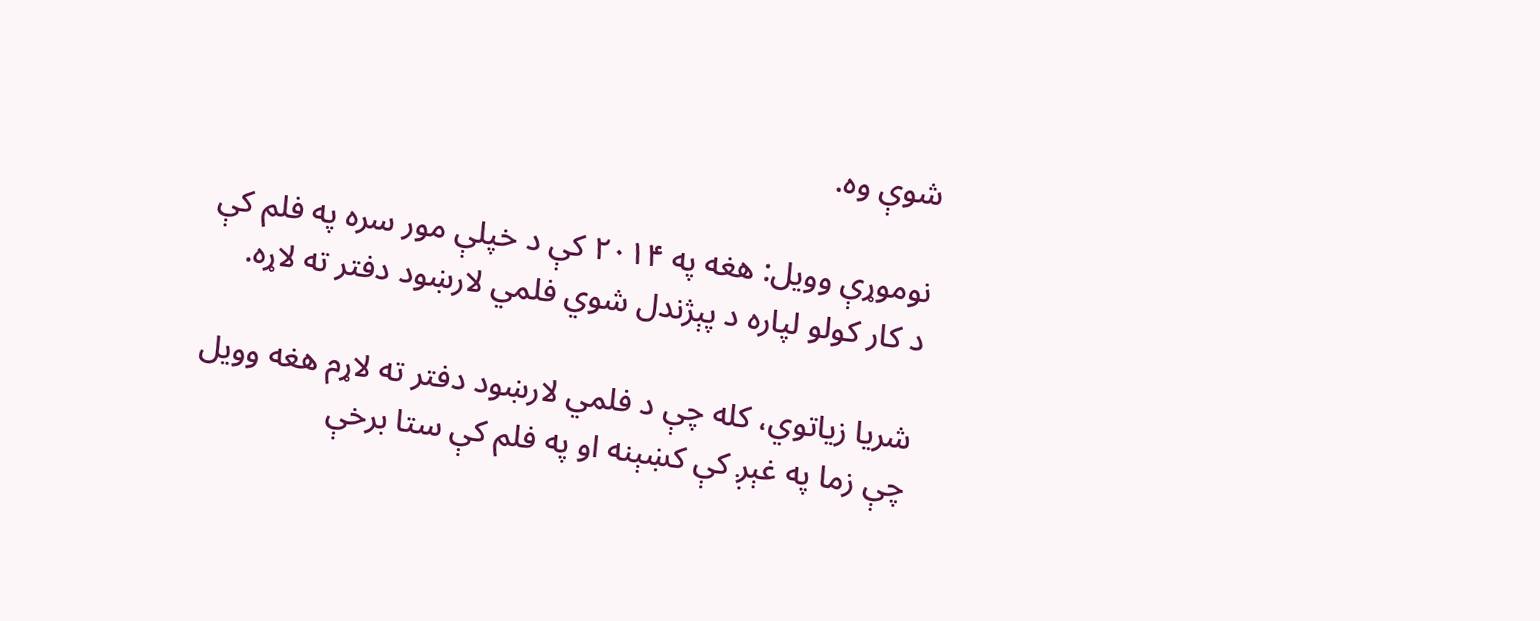شوې وه.

نوموړې وویل: هغه په ۲۰۱۴ کې د خپلې مور سره په فلم کې د کار کولو لپاره د پېژندل شوي فلمي لارښود دفتر ته لاړه.

شریا زیاتوي، کله چې د فلمي لارښود دفتر ته لاړم هغه وویل چې زما په غېږ کې کښېنه او په فلم کې ستا برخې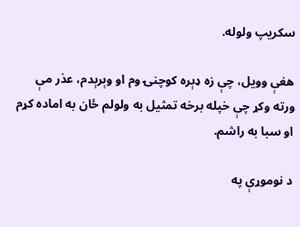سکریپ ولوله.

هغې وویل، چې زه ډېره کوچنۍ وم او وېرېدم، عذر مې ورته وکړ چې خپله برخه تمثیل به ولولم ځان به اماده کړم او سبا به راشم.

د نوموړې په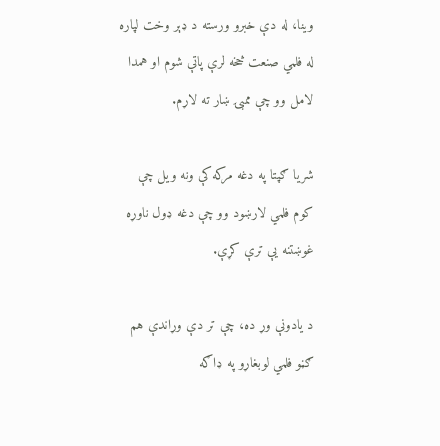وینا، له دې خبرو ورسته د ډېر وخت لپاره له فلمي صنعت څخه لرې پاتې شوم او همدا لامل وو چې ممبۍ ښار ته لاړم.

شریا ګپتا په دغه مرکه کې ونه ویل چې کوم فلمي لارښود وو چې دغه ډول ناوړه غوښتنه یې ترې کړې.

د يادونې وړ ده، چې تر دې وړاندې هم ګڼو فلمي لوبغاړو په ډاګه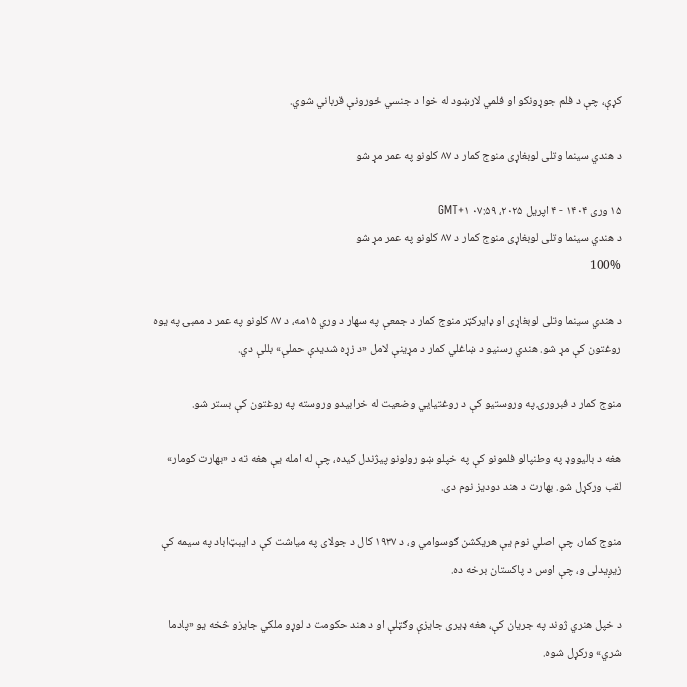کړې، چې د فلم جوړونکو او فلمي لارښود له خوا د جنسي ځورونې قرباني شوي.

د هندي سینما وتلی لوبغاړی منوج کمار د ۸۷ کلونو په عمر مړ شو

۱۵ وری ۱۴۰۴ - ۴ اپریل ۲۰۲۵، ۰۷:۵۹ GMT+۱
د هندي سینما وتلی لوبغاړی منوج کمار د ۸۷ کلونو په عمر مړ شو
100%

د هندي سینما وتلی لوبغاړی او ډایرکټر منوج کمار د جمعې په سهار د وري ۱۵مه، د ۸۷ کلونو په عمر د ممبۍ په یوه روغتون کې مړ شو. هندي رسنیو د ښاغلي کمار د مړینې لامل «د زړه شدیدې حملې» بللې دي.

منوج کمار د فبرورۍ په وروستیو کې د روغتیايي وضعیت له خرابیدو وروسته په روغتون کې بستر شو.

هغه د بالیووډ په وطنپالو فلمونو کې په خپلو ښو رولونو پیژندل کیده، چې له امله یې هغه ته د «بهارت کومار» لقب ورکړل شو. بهارت د هند دودیز نوم دی.

منوج کمار، چې اصلي نوم یې هریکشن ګوسوامي و، د ۱۹۳۷ کال د جولای په میاشت کې د ایبټ‌اباد په سیمه کې زیږیدلی و، چې اوس د پاکستان برخه ده.

د خپل هنري ژوند په جریان کې، هغه ډیری جایزې وګټلې او د هند حکومت د لوړو ملکي جایزو څخه یو «پادما شري» ورکړل شوه.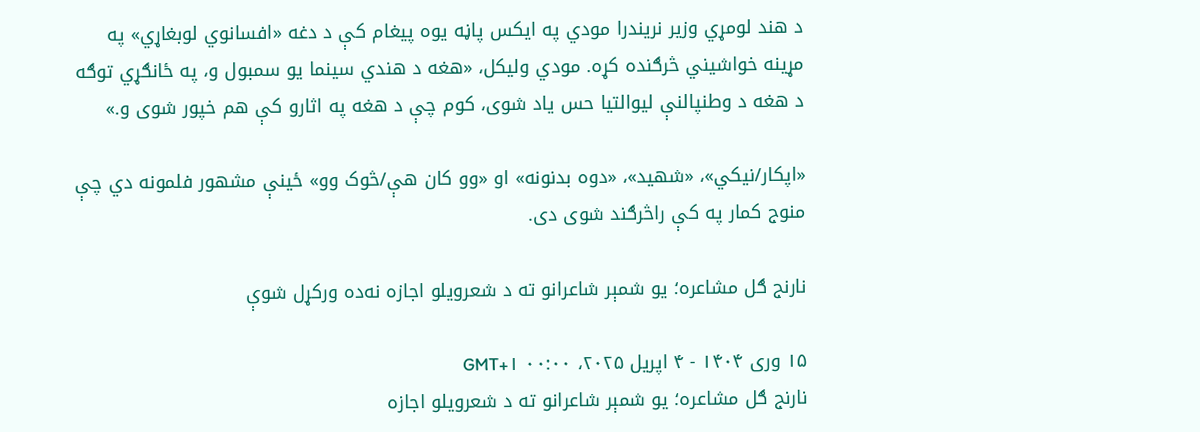د هند لومړي وزیر نریندرا مودي په ایکس پاڼه یوه پیغام کې د دغه «افسانوي لوبغاړي» په مړینه خواشیني څرګنده کړه. مودي ولیکل، «هغه د هندي سینما یو سمبول و، په ځانګړي توګه د هغه د وطنپالنې لیوالتیا حس یاد شوی، کوم چې د هغه په اثارو کې هم خپور شوی و.»

«اپکار/نیکي»، «شهید»، «دوه بدنونه» او «وو کان هې/څوک وو» ځینې مشهور فلمونه دي چې منوج کمار په کې راڅرګند شوی دی.

نارنج ګل مشاعره؛ یو شمېر شاعرانو ته د شعرویلو اجازه نه‌ده‌ ورکړل شوې

۱۵ وری ۱۴۰۴ - ۴ اپریل ۲۰۲۵، ۰۰:۰۰ GMT+۱
نارنج ګل مشاعره؛ یو شمېر شاعرانو ته د شعرویلو اجازه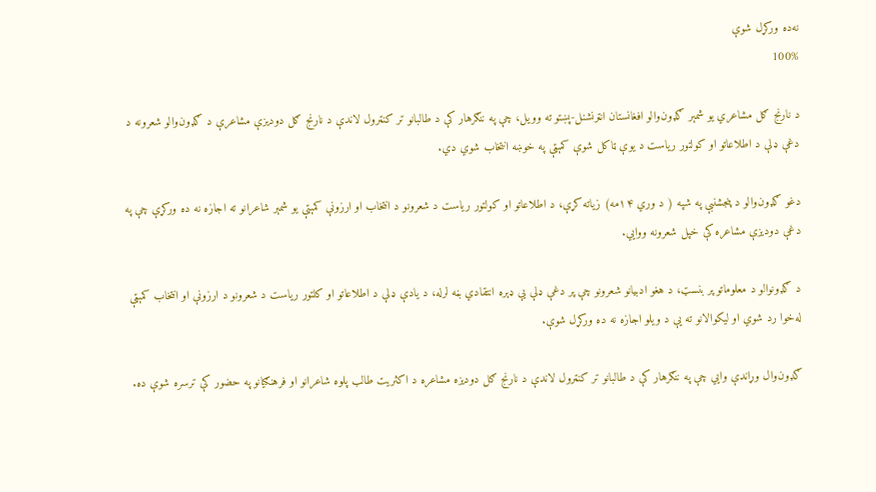نه‌ده‌ ورکړل شوې
100%

د نارنج ګل مشاعري یو شمېر ګډون‌والو افغانستان انټرنشنل-پښتو ته وویل، چې په ننګرهار کې د طالبانو تر کنټرول لاندې د نارنج ګل دودیزې مشاعرې د ګډون‌والو شعرونه د دغې ډلې د اطلاعاتو او کولتور ریاست د یوې ټاکل شوې کمېټې په خوښه‌ انتخاب شوي دي.

دغو ګډون‌والو د پنجشنبې په شپه ( د وري ۱۴مه) زیاته کړې، د اطلاعاتو او کولتور ریاست د شعرونو د انتخاب او ارزونې کمېتې یو شمېر شاعرانو ته اجازه نه ده ورکړې چې په دغې دودیزې مشاعره کې خپل شعرونه ووايي.

د ګډونوالو د معلوماتو پر بنسټ، د هغو ادبیانو شعرونو چې پر دغې ډلې یې ډېره انتقادي بڼه لرله، د یادې ډلې د اطلاعاتو او کلتور ریاست د شعرونو د ارزونې او انتخاب کمېټې له‌خوا رد شوي او لیکوالانو ته یې د ویلو اجازه نه ده‌ ورکړل شوې.

ګډون‌وال وړاندې وايي چې په ننګرهار کې د طالبانو تر کنټرول لاندې د نارنج ګل دودیزه مشاعره د اکثریت طالب پلوه شاعرانو او فرهنګیانو په حضور کې ترسره شوې ده.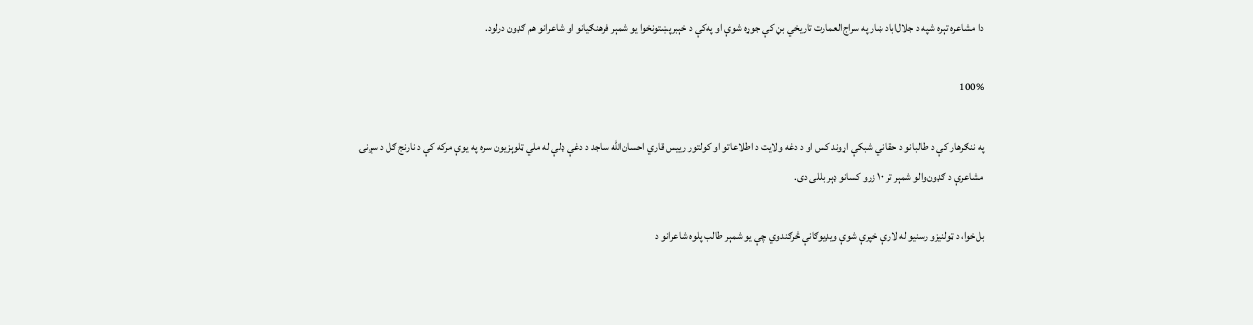دا مشاعره تېره شپه د جلال‌اباد ښار په سراج‌العمارت تاریخي بڼ کې جوړه شوې او په‌کې د خېبرپښتونخوا یو شمېر فرهنګیانو او شاعرانو هم ګډون درلود.

100%

په ننګرهار کې د طالبانو د حقاني شبکې اړوند کس او د دغه ولایت د اطلاعاتو او کولتور رییس قاري احسان‌الله ساجد د دغې ډلې له ملي ټلوېزیون سره په یوې مرکه کې د نارنج ګل د سږنۍ مشاعرې د ګډون‌والو شمېر تر ۱۰ زرو کسانو ډېر بللی دی.

بل‌خوا، د ټولنیزو رسنیو له لارې خپرې شوې ویډیوګانې څرګندوي چې یو شمېر طالب پلوه شاعرانو د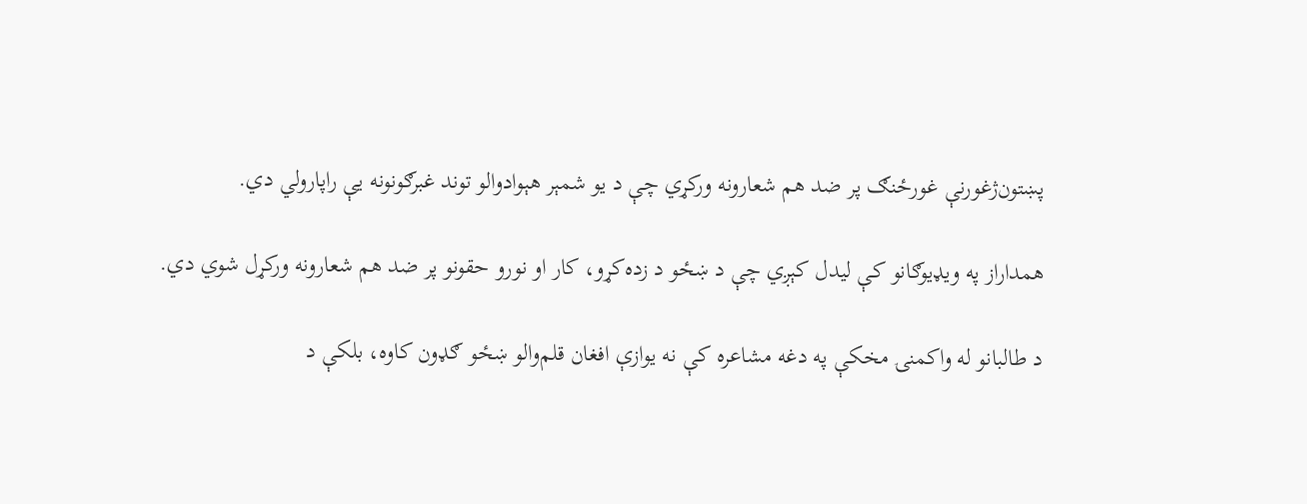پښتون‌ژغورنې غورځنګ پر ضد هم شعارونه ورکړي چې د یو شمېر هېوادوالو توند غبرګونونه یې راپارولي دي.

همداراز په ویډیوګانو کې لیدل کېږي چې د ښځو د زده‌کړو، کار او نورو حقونو پر ضد هم شعارونه ورکړل شوي دي.

د طالبانو له واکمنۍ مخکې په دغه مشاعره کې نه یوازې افغان قلم‌والو ښځو ګډون کاوه، بلکې د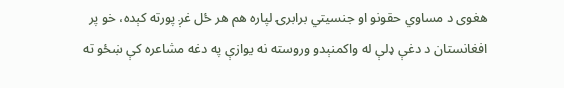هغوی د مساوي حقونو او جنسیتي برابرۍ لپاره هم هر ځل غږ پورته کېده، خو پر افغانستان د دغې ډلې له واکمنېدو وروسته نه یوازې په دغه مشاعره کې ښځو ته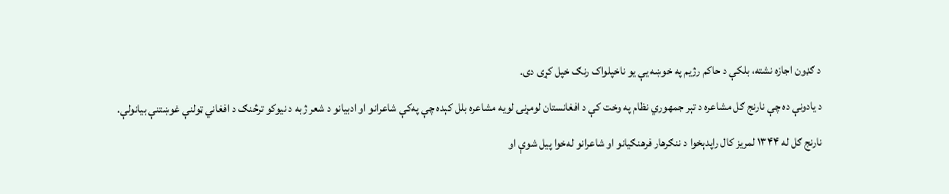د ګډون اجازه نشته، بلکې د حاکم رژیم په خوښه یې یو ناخپلواک رنګ خپل کړی دی.

د یادونې ده چې نارنج ګل مشاعره د تېر جمهوري نظام په وخت کې د افغانستان لومړنۍ لویه مشاعره بلل کېده چې په‌کې شاعرانو او ادبیانو د شعر ژبه د نیوکو ترڅنګ د افغاني ټولنې غوښتنې بیانولې.

نارنج ګل له ۱۳۴۴ لمریز کال راپدېخوا د ننګرهار فرهنګیانو او شاعرانو له‌خوا پيل شوې او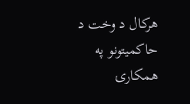هرکال د وخت د حاکمیتونو په همکارۍ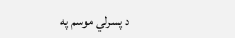د پسرلي موسم په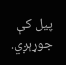پیل کې جوړېږي.